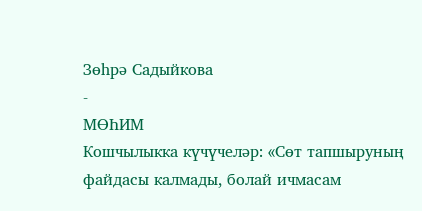Зөһрә Садыйкова
-
МӨҺИМ
Кошчылыкка күчүчеләр: «Сөт тапшыруның файдасы калмады, болай ичмасам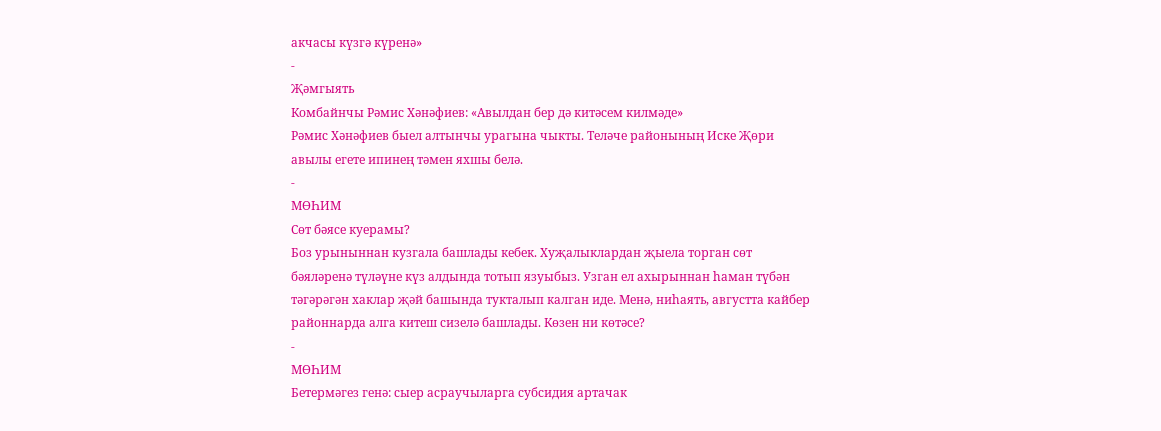акчасы күзгә күренә»
-
Җәмгыять
Комбайнчы Рәмис Хәнәфиев: «Авылдан бер дә китәсем килмәде»
Рәмис Хәнәфиев быел алтынчы урагына чыкты. Теләче районының Иске Җөри авылы егете ипинең тәмен яхшы белә.
-
МӨҺИМ
Сөт бәясе куерамы?
Боз урыныннан кузгала башлады кебек. Хуҗалыклардан җыела торган сөт бәяләренә түләүне күз алдында тотып язуыбыз. Узган ел ахырыннан һаман түбән тәгәрәгән хаклар җәй башында тукталып калган иде. Менә, ниһаять, августта кайбер районнарда алга китеш сизелә башлады. Көзен ни көтәсе?
-
МӨҺИМ
Бетермәгез генә: сыер асраучыларга субсидия артачак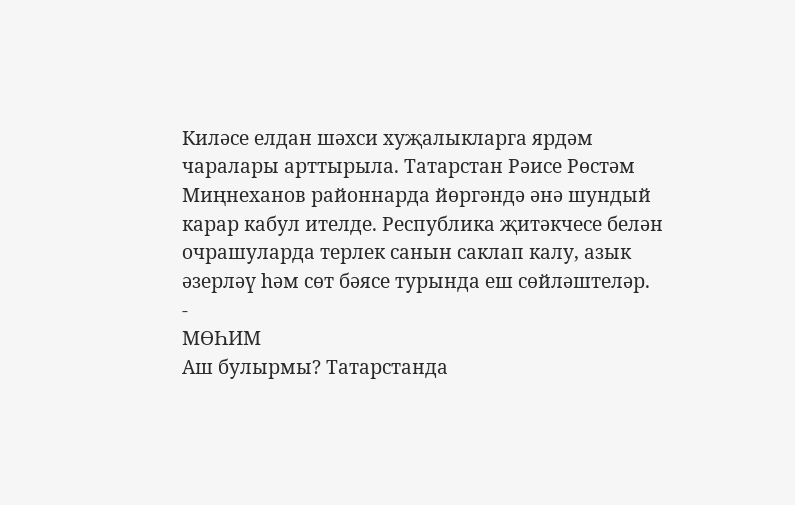Киләсе елдан шәхси хуҗалыкларга ярдәм чаралары арттырыла. Татарстан Рәисе Рөстәм Миңнеханов районнарда йөргәндә әнә шундый карар кабул ителде. Республика җитәкчесе белән очрашуларда терлек санын саклап калу, азык әзерләү һәм сөт бәясе турында еш сөйләштеләр.
-
МӨҺИМ
Аш булырмы? Татарстанда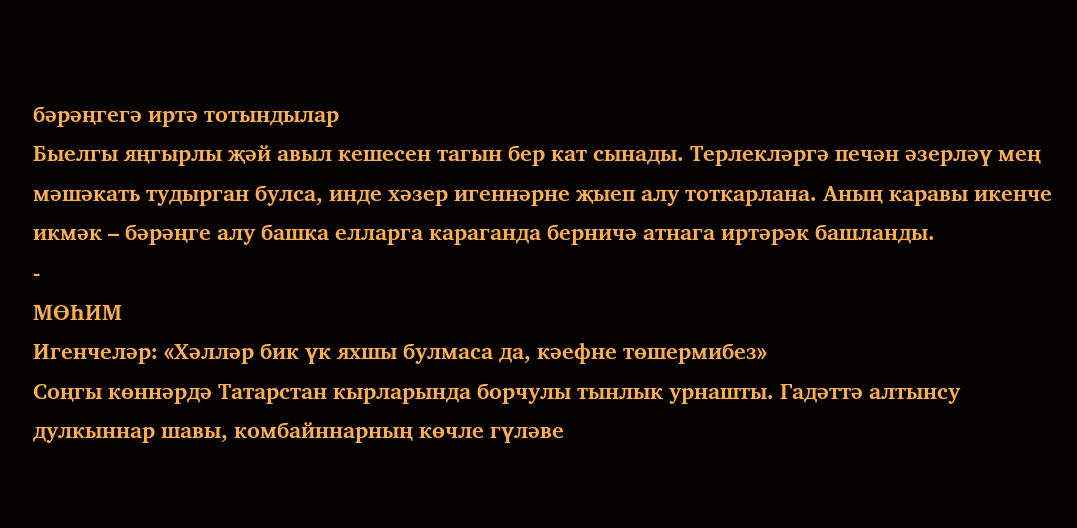бәрәңгегә иртә тотындылар
Быелгы яңгырлы җәй авыл кешесен тагын бер кат сынады. Терлекләргә печән әзерләү мең мәшәкать тудырган булса, инде хәзер игеннәрне җыеп алу тоткарлана. Аның каравы икенче икмәк – бәрәңге алу башка елларга караганда берничә атнага иртәрәк башланды.
-
МӨҺИМ
Игенчеләр: «Хәлләр бик үк яхшы булмаса да, кәефне төшермибез»
Соңгы көннәрдә Татарстан кырларында борчулы тынлык урнашты. Гадәттә алтынсу дулкыннар шавы, комбайннарның көчле гүләве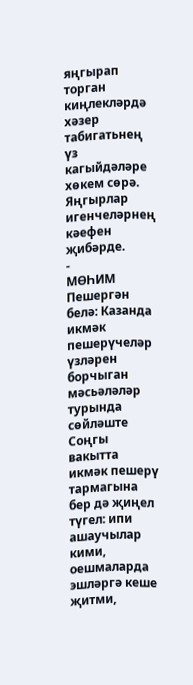яңгырап торган киңлекләрдә хәзер табигатьнең үз кагыйдәләре хөкем сөрә. Яңгырлар игенчеләрнең кәефен җибәрде.
-
МӨҺИМ
Пешергән белә: Казанда икмәк пешерүчеләр үзләрен борчыган мәсьәләләр турында сөйләште
Соңгы вакытта икмәк пешерү тармагына бер дә җиңел түгел: ипи ашаучылар кими, оешмаларда эшләргә кеше җитми,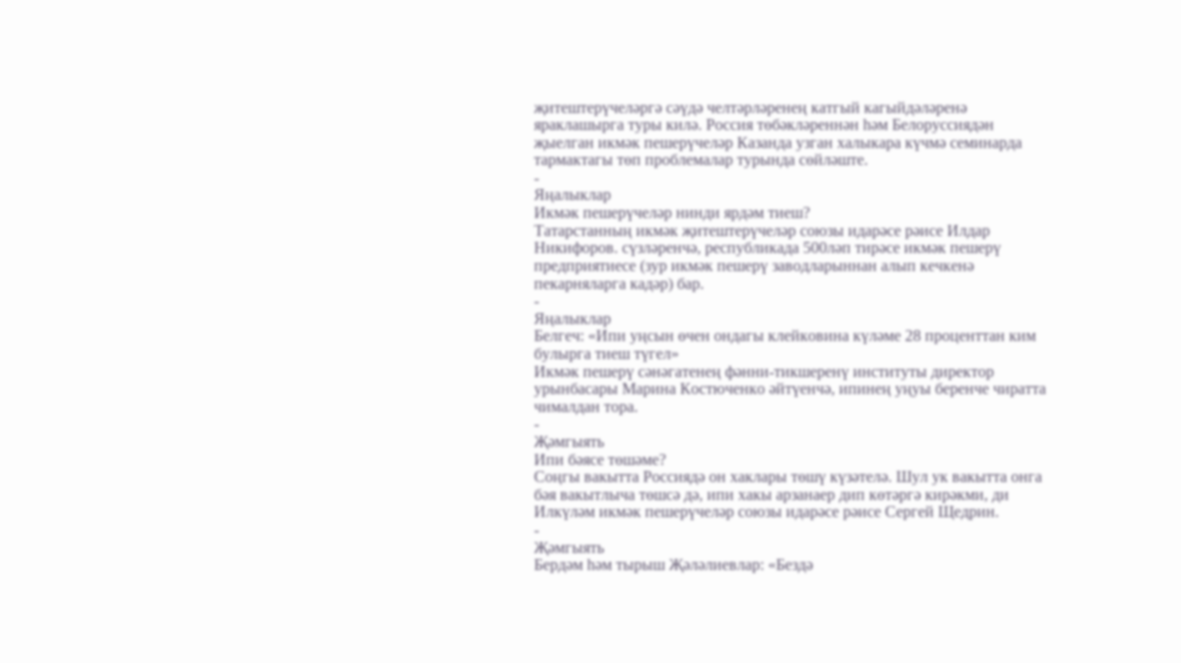җитештерүчеләргә сәүдә челтәрләренең катгый кагыйдәләренә яраклашырга туры килә. Россия төбәкләреннән һәм Белоруссиядән җыелган икмәк пешерүчеләр Казанда узган халыкара күчмә семинарда тармактагы төп проблемалар турында сөйләште.
-
Яңалыклар
Икмәк пешерүчеләр нинди ярдәм тиеш?
Татарстанның икмәк җитештерүчеләр союзы идарәсе рәисе Илдар Никифоров. сүзләренчә, республикада 500ләп тирәсе икмәк пешерү предприятиесе (зур икмәк пешерү заводларыннан алып кечкенә пекарняларга кадәр) бар.
-
Яңалыклар
Белгеч: «Ипи уңсын өчен ондагы клейковина күләме 28 проценттан ким булырга тиеш түгел»
Икмәк пешерү сәнәгатенең фәнни-тикшеренү институты директор урынбасары Марина Костюченко әйтүенчә, ипинең уңуы беренче чиратта чималдан тора.
-
Җәмгыять
Ипи бәясе төшәме?
Соңгы вакытта Россиядә он хаклары төшү күзәтелә. Шул ук вакытта онга бәя вакытлыча төшсә дә, ипи хакы арзанаер дип көтәргә кирәкми, ди Илкүләм икмәк пешерүчеләр союзы идарәсе рәисе Сергей Щедрин.
-
Җәмгыять
Бердәм һәм тырыш Җәләлиевлар: «Бездә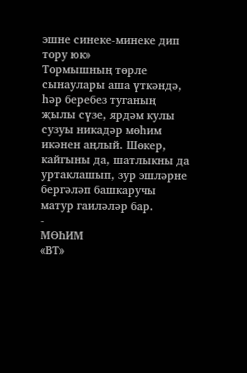эшне синеке-минеке дип тору юк»
Тормышның төрле сынаулары аша үткәндә, һәр беребез туганың җылы сүзе, ярдәм кулы сузуы никадәр мөһим икәнен аңлый. Шөкер, кайгыны да, шатлыкны да уртаклашып, зур эшләрне бергәләп башкаручы матур гаиләләр бар.
-
МӨҺИМ
«ВТ»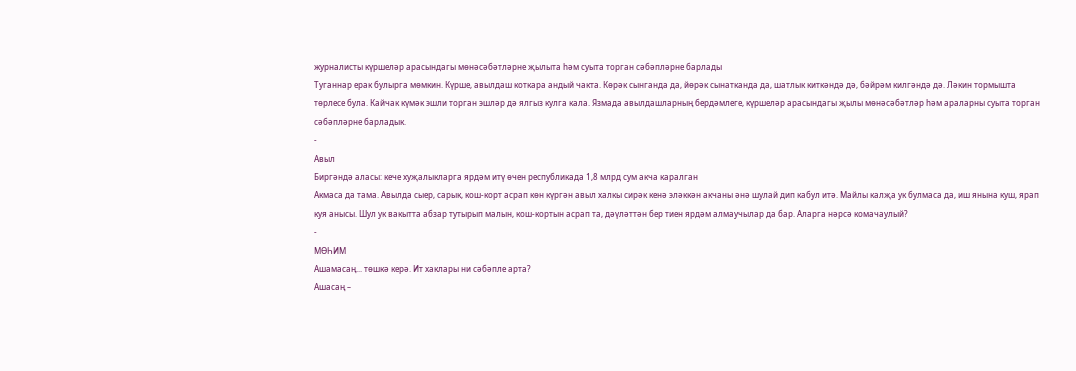журналисты күршеләр арасындагы мөнәсәбәтләрне җылыта һәм суыта торган сәбәпләрне барлады
Туганнар ерак булырга мөмкин. Күрше, авылдаш коткара андый чакта. Көрәк сынганда да, йөрәк сынатканда да, шатлык киткәндә дә, бәйрәм килгәндә дә. Ләкин тормышта төрлесе була. Кайчак күмәк эшли торган эшләр дә ялгыз кулга кала. Язмада авылдашларның бердәмлеге, күршеләр арасындагы җылы мөнәсәбәтләр һәм араларны суыта торган сәбәпләрне барладык.
-
Авыл
Биргәндә аласы: кече хуҗалыкларга ярдәм итү өчен республикада 1,8 млрд сум акча каралган
Акмаса да тама. Авылда сыер, сарык, кош-корт асрап көн күргән авыл халкы сирәк кенә эләккән акчаны әнә шулай дип кабул итә. Майлы калҗа ук булмаса да, иш янына куш, ярап куя анысы. Шул ук вакытта абзар тутырып малын, кош-кортын асрап та, дәүләттән бер тиен ярдәм алмаучылар да бар. Аларга нәрсә комачаулый?
-
МӨҺИМ
Ашамасаң... төшкә керә. Ит хаклары ни сәбәпле арта?
Ашасаң –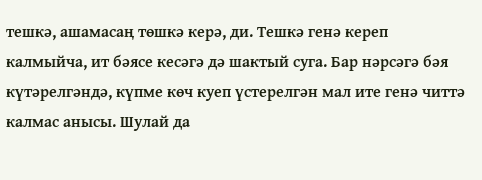тешкә, ашамасаң төшкә керә, ди. Тешкә генә кереп калмыйча, ит бәясе кесәгә дә шактый суга. Бар нәрсәгә бәя күтәрелгәндә, күпме көч куеп үстерелгән мал ите генә читтә калмас анысы. Шулай да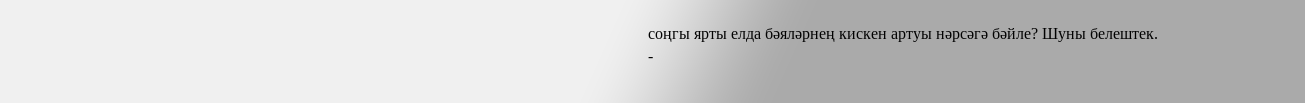соңгы ярты елда бәяләрнең кискен артуы нәрсәгә бәйле? Шуны белештек.
-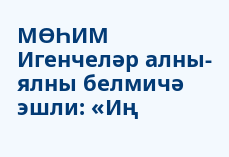МӨҺИМ
Игенчеләр алны-ялны белмичә эшли: «Иң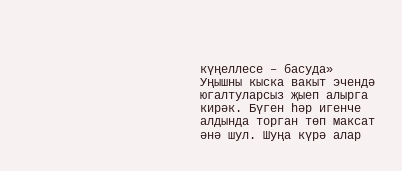күңеллесе – басуда»
Уңышны кыска вакыт эчендә югалтуларсыз җыеп алырга кирәк. Бүген һәр игенче алдында торган төп максат әнә шул. Шуңа күрә алар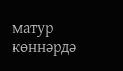матур көннәрдә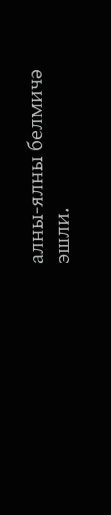алны-ялны белмичә эшли.